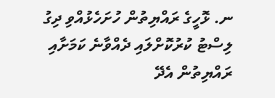ނ. ޅޮހީގެ ރައްޔިތުން ހުށަހެޅުއްވި ދިގު ލިސްޓު ކުރުކޮށްލައި ދެއްވާނެ ކަމަށާއި ރައްޔިތުން އެދޭ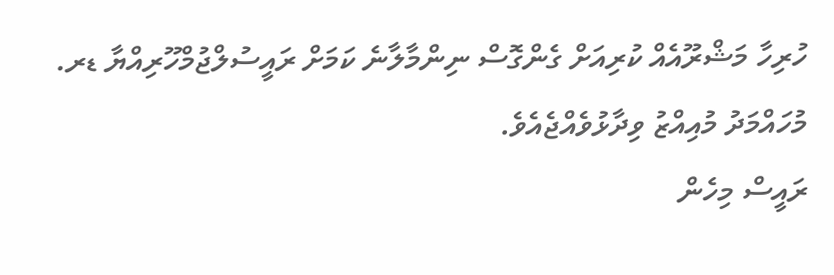ހުރިހާ މަޝްރޫއެއް ކުރިއަށް ގެންގޮސް ނިންމާލާނެ ކަމަށް ރައީސުލްޖުމްހޫރިއްޔާ ޑރ. މުހައްމަދު މުއިއްޒު ވިދާޅުވެއްޖެއެވެ.
ރައީސް މިހެން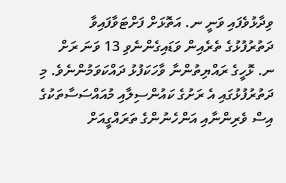ވިދާޅުވެފައި ވަނީ ނ. އަތޮޅަށް ފަށްޓަވާފައިވާ ދަތުރުފުޅުގެ ތެރެއިން ވަޑައިގެންނެވި 13 ވަނަ ރަށް ނ. ޅޮހީގެ ރައްޔިތުންނާ ވާހަކަފުޅު ދައްކަވަމުންނެވެ. މި ދަތުރުފުޅުގައި އެ ރަށުގެ ކައުންސިލާއި މުއައްސަސާތަކުގެ އިސް ވެރިންނާއި އަންހެނުންގެ ތަރައްގީއަށް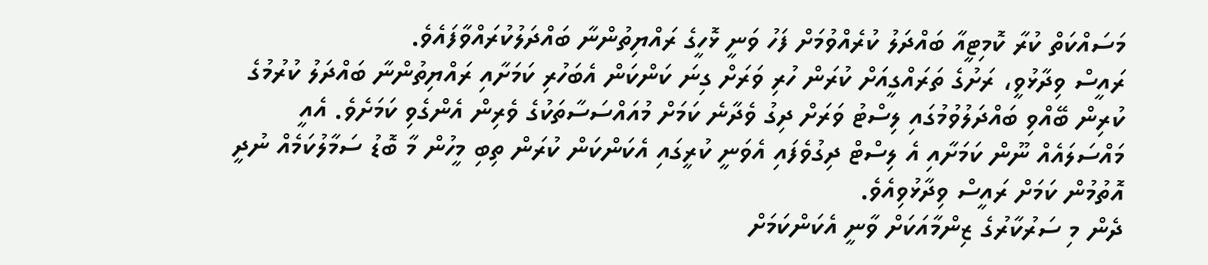މަސައްކަތް ކުރާ ކޮމިޓީއާ ބައްދަލު ކުރެއްވުމަށް ފަހު ވަނީ ޅޮހީގެ ރައްޔިތުންނާ ބައްދަލުކުރައްވާފައެވެ.
ރައީސް ވިދާޅުވީ، ރަށުގެ ތަރައްގީއަށް ކުރަން ހުރި ވަރަށް ގިނަ ކަންކަން އެބަހުރި ކަމަށާއި ރައްޔިތުންނާ ބައްދަލު ކުރުމުގެ ކުރިން ބޭއްވި ބައްދަލުވުމުގައި ލިސްޓު ވަރަށް ދިގު ވެދާނެ ކަމަށް މުއައްސަސާތަކުގެ ވެރިން އެންގެވި ކަމަށެވެ. އެއީ މައްސަލައެއް ނޫން ކަމަށާއި އެ ލިސްޓް ދިގުވެފައި އެވަނީ ކުރީގައި އެކަންކަން ކުރަން ތިބި މީހުން މާ ބޮޑު ސަމާލުކަމެއް ނުދީ އޮތުމުން ކަމަށް ރައީސް ވިދާޅުވިއެވެ.
ދެން މި ސަރުކާރުގެ ޒިންމާއަކަށް ވާނީ އެކަންކަމަށް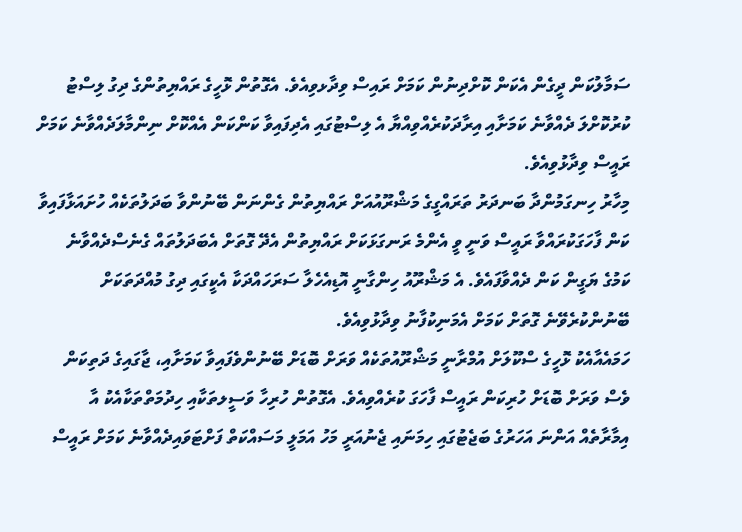ސަމާލުކަން ދީގެން އެކަން ކޮށްދިނުން ކަމަށް ރައިސް ވިދާޅވިއެވެ. އެގޮތުން ޅޮހީގެ ރައްޔިތުންގެ ދިގު ލިސްޓު ކުރުކޮށްލަ ދެއްވާނެ ކަމަށާއި އިރާދަކުރެއްވިއްޔާ އެ ލިސްޓުގައި އެދިފައިވާ ކަންކަން އެއްކޮށް ނިންމާލަދެއްވާނެ ކަމަށް ރައީސް ވިދާޅުވިއެވެ.
މިހާރު ހިނގަމުންދާ ބަނދަރު ތަރައްގީގެ މަޝްރޫއުއަށް ރައްޔިތުން ގެންނަން ބޭނުންވާ ބަދަލުތަކެއް ހުށައަޅާފައިވާ ކަން ފާހަގަކުރައްވާ ރައީސް ވަނީ ވީ އެންމެ ރަނގަޅަކަށް ރައްޔިތުން އެދޭ ގޮތަށް އެބަދަލުތައް ގެނެސްދެއްވާނެ ކަމުގެ ޔަގީން ކަން ދެއްވާފައެވެ. އެ މަޝްރޫއު ހިންގާނީ އޮޑިއެހެލާ ސަރަހައްދަކާ އެކީގައި ދިގު މުއްދަތަކަށް ބޭނުންކުރެވޭނެ ގޮތަށް ކަމަށް އެމަނިކުފާނު ވިދާޅުވިއެވެ.
ހަމައެއާއެކު ޅޮހީގެ ސްކޫލަށް އުމްރާނީ މަޝްރޫއުތަކެއް ވަރަށް ބޮޑަށް ބޭނުންވެފައިވާ ކަމަށާއި، ޖާގައިގެ ދަތިކަން ވެސް ވަރަށް ބޮޑަށް ހުރިކަން ރައީސް ފާހަގަ ކުރެއްވިއެވެ. އެގޮތުން ހުރިހާ ވަސީލތަކާއި ހިދުމަތްތަކާއެކު އާ އިމާރާތެއް އަންނަ އަހަރުގެ ބަޖެޓުގައި ހިމަނައި ޖެނުއަރީ މަހު އަމަލީ މަސައްކަތް ފަށްޓަވައިދެއްވާނެ ކަމަށް ރައީސް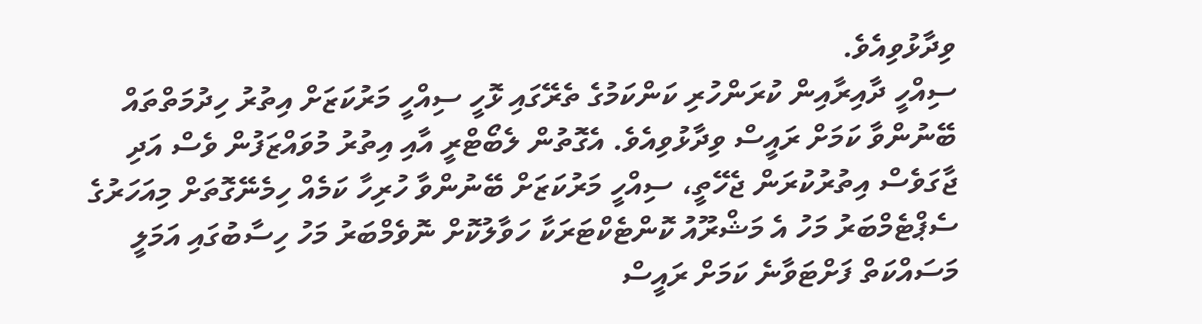ވިދާޅުވިއެވެ.
ސިއްހީ ދާއިރާއިން ކުރަންހުރި ކަންކަމުގެ ތެރޭގައި ޅޮހީ ސިއްހީ މަރުކަޒަށް އިތުރު ހިދުމަތްތައް ބޭނުންވާ ކަމަށް ރައީސް ވިދާޅުވިއެވެ. އެގޮތުން ލެބޯޓްރީ އާއި އިތުރު މުވައްޒަފުން ވެސް އަދި ޖާގަވެސް އިތުރުކުރަން ޖެހޭތީ، ސިއްހީ މަރުކަޒަށް ބޭނުންވާ ހުރިހާ ކަމެއް ހިމެނޭގޮތަށް މިއަހަރުގެ ސެޕްޓެމްބަރު މަހު އެ މަޝްރޫއު ކޮންޓެކްޓަރަކާ ހަވާލުކޮށް ނޮވެމްބަރު މަހު ހިސާބުގައި އަމަލީ މަސައްކަތް ފަށްޓަވާނެ ކަމަށް ރައީސް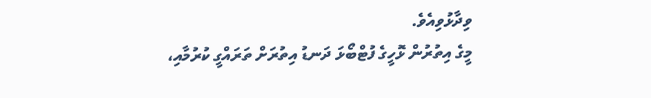ވިދާޅުވިއެވެ.
މީގެ އިތުރުން ޅޮހީގެ ފުޓްބޯޅަ ދަނޑު އިތުރަށް ތަރައްގީ ކުރުމާއި،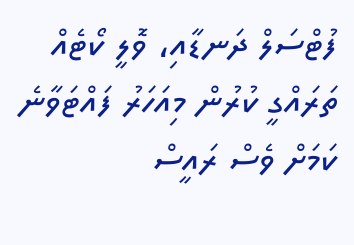ފުޓްސަލް ދަނޑާއި، ވޮލީ ކޯޓެއް ތަރައްގީ ކުރުން މިއަހަރު ފައްޓަވާނެ ކަމަށް ވެސް ރައީސް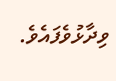ވިދާޅުވެފައެވެ.